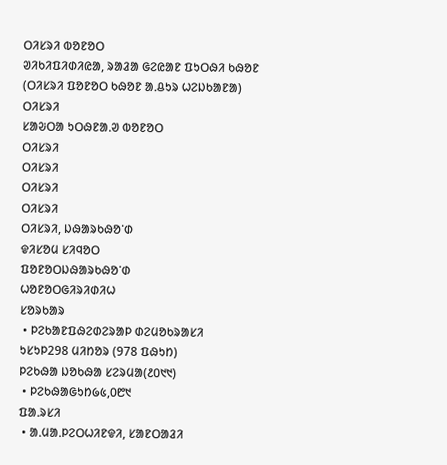ᱛᱤᱥᱨᱤ ᱵᱚᱱᱚᱛ
ᱣᱤᱠᱤᱯᱤᱰᱤᱭᱟ, ᱨᱟᱲᱟ ᱜᱮᱭᱟᱱ ᱯᱩᱛᱷᱤ ᱠᱷᱚᱱ
(ᱛᱤᱥᱨᱤ ᱯᱚᱱᱚᱛ ᱠᱷᱚᱱ ᱟᱹᱪᱩᱨ ᱦᱮᱡᱠᱟᱱᱟ)
ᱛᱤᱥᱨᱤ
ᱥᱟᱶᱛᱟ ᱩᱛᱷᱱᱟᱹᱣ ᱵᱚᱱᱚᱛ
ᱛᱤᱥᱨᱤ
ᱛᱤᱥᱨᱤ
ᱛᱤᱥᱨᱤ
ᱛᱤᱥᱨᱤ
ᱛᱤᱥᱨᱤ, ᱡᱷᱟᱨᱠᱷᱚᱸᱰ
ᱫᱤᱥᱚᱢ ᱥᱤᱧᱚᱛ
ᱯᱚᱱᱚᱛᱡᱷᱟᱨᱠᱷᱚᱸᱰ
ᱦᱚᱱᱚᱛᱜᱤᱨᱤᱰᱤᱦ
ᱥᱚᱨᱠᱟᱨ
 • ᱞᱮᱠᱟᱱᱯᱷᱮᱰᱮᱨᱟᱞ ᱰᱮᱢᱚᱠᱨᱟᱥᱤ
ᱩᱥᱩᱞ298 ᱢᱤᱴᱚᱨ (978 ᱯᱷᱩᱴ)
ᱞᱮᱠᱷᱟ ᱡᱚᱠᱷᱟ ᱥᱮᱨᱢᱟ(᱒᱐᱑᱑)
 • ᱞᱮᱠᱷᱟᱜᱩᱴ᱙᱕,᱐᱘᱑
ᱯᱟᱹᱨᱥᱤ
 • ᱟᱹᱢᱟᱹᱞᱮᱛᱦᱤᱱᱫᱤ, ᱥᱟᱱᱛᱟᱲᱤ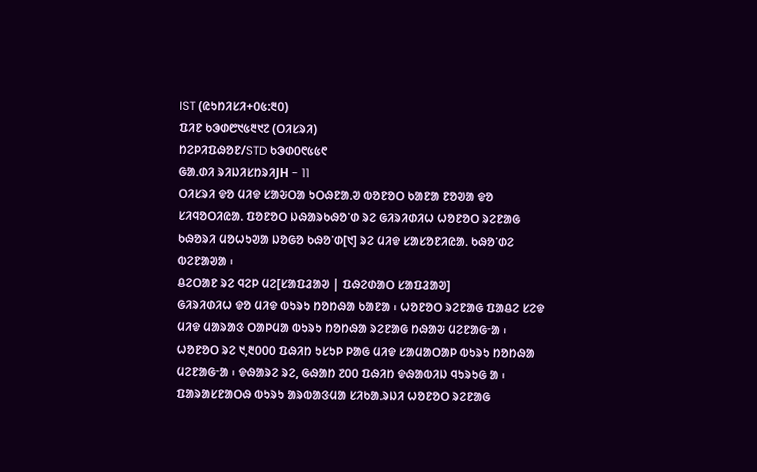IST (ᱭᱩᱴᱤᱥᱤ+᱐᱕:᱓᱐)
ᱯᱤᱱ ᱠᱳᱰ᱘᱑᱕᱓᱑᱗ (ᱛᱤᱥᱨᱤ)
ᱴᱮᱞᱤᱯᱷᱚᱱ/STD ᱠᱳᱰ᱐᱖᱕᱕᱖
ᱜᱟᱹᱰᱤ ᱨᱤᱡᱤᱥᱴᱨᱤJH - 11
ᱛᱤᱥᱨᱤ ᱫᱚ ᱢᱤᱫ ᱥᱟᱶᱛᱟ ᱩᱛᱷᱱᱟᱹᱣ ᱵᱚᱱᱚᱛ ᱠᱟᱱᱟ ᱱᱚᱣᱟ ᱫᱚ ᱥᱤᱧᱚᱛᱤᱭᱟᱹ ᱯᱚᱱᱚᱛ ᱡᱷᱟᱨᱠᱷᱚᱸᱰ ᱨᱮ ᱜᱤᱨᱤᱰᱤᱦ ᱦᱚᱱᱚᱛ ᱨᱮᱱᱟᱜ ᱠᱷᱚᱨᱤ ᱢᱚᱦᱩᱣᱟ ᱡᱚᱜᱚ ᱠᱷᱚᱸᱰ[᱑] ᱨᱮ ᱢᱤᱫ ᱥᱟᱥᱚᱱᱤᱭᱟᱹ ᱠᱷᱚᱸᱰᱮ ᱵᱮᱱᱟᱣᱟ ᱾
ᱪᱮᱛᱟᱱ ᱨᱮ ᱧᱮᱞ ᱢᱮ[ᱥᱟᱯᱲᱟᱣ | ᱯᱷᱮᱰᱟᱛ ᱥᱟᱯᱲᱟᱣ]
ᱜᱤᱨᱤᱰᱤᱦ ᱫᱚ ᱢᱤᱫ ᱵᱩᱨᱩ ᱴᱚᱴᱷᱟ ᱠᱟᱱᱟ ᱾ ᱦᱚᱱᱚᱛ ᱨᱮᱱᱟᱜ ᱯᱟᱪᱮ ᱥᱮᱫ ᱢᱤᱫ ᱢᱟᱨᱟᱝ ᱛᱟᱞᱢᱟ ᱵᱩᱨᱩ ᱴᱚᱴᱷᱟ ᱨᱮᱱᱟᱜ ᱴᱷᱟᱶ ᱢᱮᱱᱟᱜᱼᱟ ᱾ ᱦᱚᱱᱚᱛ ᱨᱮ ᱑,᱓᱐᱐᱐ ᱯᱷᱤᱴ ᱩᱥᱩᱞ ᱞᱟᱜ ᱢᱤᱫ ᱥᱟᱢᱟᱛᱟᱞ ᱵᱩᱨᱩ ᱴᱚᱴᱷᱟ ᱢᱮᱱᱟᱜᱼᱟ ᱾ ᱫᱷᱟᱨᱮ ᱨᱮ, ᱜᱷᱟᱴ ᱗᱐᱐ ᱯᱷᱤᱴ ᱫᱷᱟᱵᱤᱡ ᱧᱩᱨᱩᱜ ᱟ ᱾ ᱯᱟᱨᱟᱥᱱᱟᱛᱷ ᱵᱩᱨᱩ ᱟᱨᱵᱟᱝᱢᱟ ᱥᱤᱠᱟᱹᱨᱡᱤ ᱦᱚᱱᱚᱛ ᱨᱮᱱᱟᱜ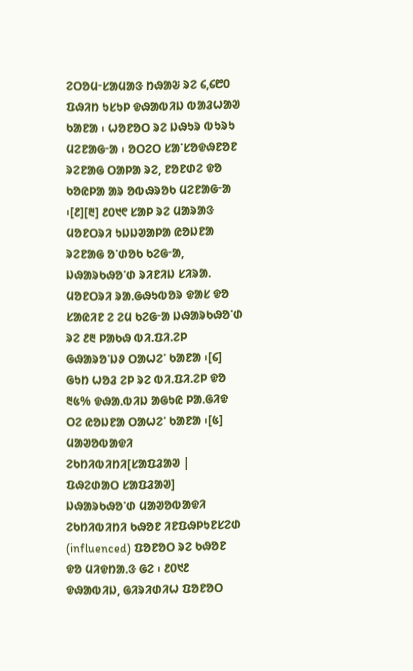ᱮᱛᱚᱢᱼᱥᱟᱢᱟᱝ ᱴᱷᱟᱶ ᱨᱮ ᱔,᱔᱘᱐ ᱯᱷᱤᱴ ᱩᱥᱩᱞ ᱫᱷᱟᱵᱤᱡ ᱵᱟᱲᱦᱟᱣ ᱠᱟᱱᱟ ᱾ ᱦᱚᱱᱚᱛ ᱨᱮ ᱡᱷᱩᱨ ᱵᱩᱨᱩ ᱢᱮᱱᱟᱜᱼᱟ ᱾ ᱚᱛᱮᱛ ᱥᱟᱸᱥᱚᱫᱷᱱᱚᱱ ᱨᱮᱱᱟᱜ ᱛᱟᱞᱟ ᱨᱮ, ᱱᱚᱱᱰᱮ ᱫᱚ ᱠᱚᱭᱞᱟ ᱟᱨ ᱚᱵᱷᱨᱚᱠ ᱢᱮᱱᱟᱜᱼᱟ ᱾[᱒][᱓] ᱒᱐᱑᱖ ᱥᱟᱞ ᱨᱮ ᱢᱟᱨᱟᱝ ᱢᱚᱱᱛᱨᱤ ᱩᱡᱡᱣᱟᱞᱟ ᱭᱚᱡᱱᱟ ᱨᱮᱱᱟᱜ ᱚᱸᱰᱚᱠ ᱠᱮᱜᱼᱟ, ᱡᱷᱟᱨᱠᱷᱚᱸᱰ ᱨᱤᱱᱤᱡ ᱥᱤᱨᱟᱹ ᱢᱚᱱᱛᱨᱤ ᱨᱟᱹᱜᱷᱩᱵᱚᱨ ᱫᱟᱥ ᱫᱚ ᱥᱟᱭᱤᱱ ᱮ ᱮᱢ ᱠᱮᱜᱼᱟ ᱡᱷᱟᱨᱠᱷᱚᱸᱰ ᱨᱮ ᱒᱓ ᱞᱟᱠᱷ ᱵᱤ.ᱯᱤ.ᱮᱞ ᱜᱷᱟᱨᱚᱸᱡᱽ ᱛᱟᱦᱮᱸ ᱠᱟᱱᱟ ᱾[᱔] ᱜᱩᱴ ᱦᱚᱲ ᱮᱞ ᱨᱮ ᱵᱤ.ᱯᱤ.ᱮᱞ ᱫᱚ ᱓᱕% ᱫᱷᱟᱹᱵᱤᱡ ᱟᱜᱩᱭ ᱞᱟᱹᱜᱤᱫ ᱛᱮ ᱭᱚᱡᱱᱟ ᱛᱟᱦᱮᱸ ᱠᱟᱱᱟ ᱾[᱕]
ᱢᱟᱣᱚᱵᱟᱫᱤ ᱮᱠᱴᱤᱵᱤᱴᱤ[ᱥᱟᱯᱲᱟᱣ | ᱯᱷᱮᱰᱟᱛ ᱥᱟᱯᱲᱟᱣ]
ᱡᱷᱟᱨᱠᱷᱚᱸᱰ ᱢᱟᱣᱚᱵᱟᱫᱤ ᱮᱠᱴᱤᱵᱤᱴᱤ ᱠᱷᱚᱱ ᱤᱱᱯᱷᱞᱩᱱᱥᱮᱰ (influenced) ᱯᱚᱱᱚᱛ ᱨᱮ ᱠᱷᱚᱱ ᱫᱚ ᱢᱤᱫᱴᱟᱹᱝ ᱜᱮ ᱾ ᱒᱐᱑᱒ ᱫᱷᱟᱵᱤᱡ, ᱜᱤᱨᱤᱰᱤᱦ ᱯᱚᱱᱚᱛ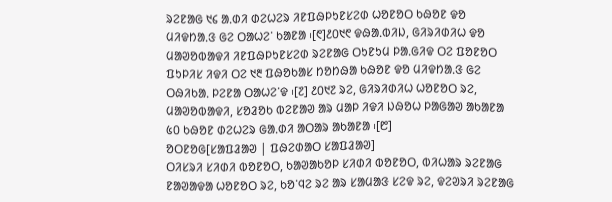ᱨᱮᱱᱟᱜ ᱑᱔ ᱟᱹᱰᱤ ᱰᱮᱦᱮᱨ ᱤᱱᱯᱷᱞᱩᱱᱥᱮᱰ ᱦᱚᱱᱚᱛ ᱠᱷᱚᱱ ᱫᱚ ᱢᱤᱫᱴᱟᱹᱝ ᱜᱮ ᱛᱟᱦᱮᱸ ᱠᱟᱱᱟ ᱾[᱖]᱒᱐᱑᱖ ᱫᱷᱟᱹᱵᱤᱡ, ᱜᱤᱨᱤᱰᱤᱦ ᱫᱚ ᱢᱟᱣᱚᱵᱟᱫᱤ ᱤᱱᱯᱷᱞᱩᱱᱥᱮᱰ ᱨᱮᱱᱟᱜ ᱛᱩᱱᱩᱢ ᱞᱟᱹᱜᱤᱫ ᱛᱮ ᱯᱚᱱᱚᱛ ᱯᱩᱞᱤᱥ ᱤᱫᱤ ᱛᱮ ᱑᱓ ᱯᱷᱚᱠᱟᱥ ᱴᱚᱴᱷᱟ ᱠᱷᱚᱱ ᱫᱚ ᱢᱤᱫᱴᱟᱹᱝ ᱜᱮ ᱛᱷᱤᱠᱟᱹ ᱞᱮᱱᱟ ᱛᱟᱦᱮᱸᱫ ᱾[᱗] ᱒᱐᱑᱗ ᱨᱮ, ᱜᱤᱨᱤᱰᱤᱦ ᱦᱚᱱᱚᱛ ᱨᱮ, ᱢᱟᱣᱚᱵᱟᱫᱤ, ᱥᱚᱲᱚᱠ ᱵᱮᱱᱟᱣ ᱟᱨ ᱢᱟᱞ ᱤᱫᱤ ᱡᱷᱚᱦ ᱞᱟᱜᱟᱣ ᱟᱠᱟᱱᱟ ᱕᱐ ᱠᱷᱚᱱ ᱰᱮᱦᱮᱨ ᱜᱟᱹᱰᱤ ᱟᱛᱟᱨ ᱟᱠᱟᱱᱟ ᱾[᱘]
ᱚᱛᱱᱚᱜ[ᱥᱟᱯᱲᱟᱣ | ᱯᱷᱮᱰᱟᱛ ᱥᱟᱯᱲᱟᱣ]
ᱛᱤᱥᱨᱤ ᱥᱤᱰᱤ ᱵᱚᱱᱚᱛ, ᱠᱟᱣᱟᱠᱚᱞ ᱥᱤᱰᱤ ᱵᱚᱱᱚᱛ, ᱵᱤᱦᱟᱨ ᱨᱮᱱᱟᱜ ᱱᱟᱣᱟᱫᱟ ᱦᱚᱱᱚᱛ ᱨᱮ, ᱠᱚᱸᱧᱮ ᱨᱮ ᱟᱨ ᱥᱟᱢᱟᱝ ᱥᱮᱫ ᱨᱮ, ᱫᱮᱣᱨᱤ ᱨᱮᱱᱟᱜ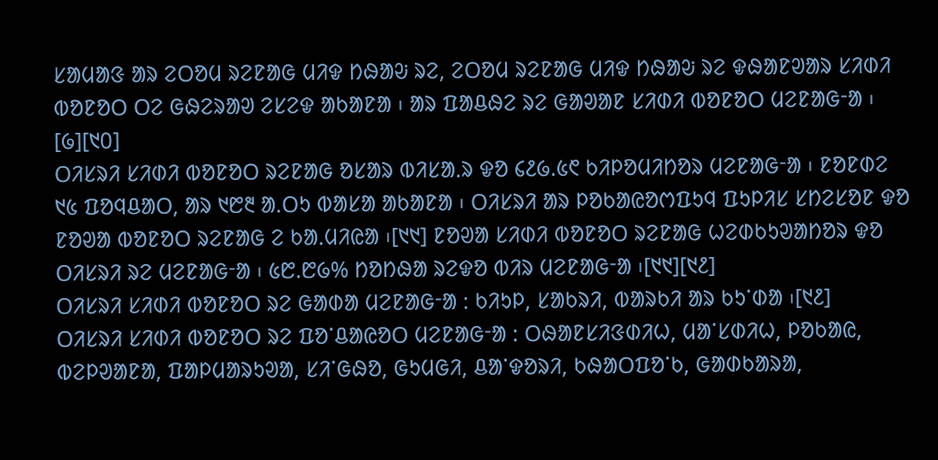ᱥᱟᱢᱟᱝ ᱟᱨ ᱮᱛᱚᱢ ᱨᱮᱱᱟᱜ ᱢᱤᱫ ᱴᱷᱟᱶ ᱨᱮ, ᱮᱛᱚᱢ ᱨᱮᱱᱟᱜ ᱢᱤᱫ ᱴᱷᱟᱶ ᱨᱮ ᱫᱷᱟᱱᱣᱟᱨ ᱥᱤᱰᱤ ᱵᱚᱱᱚᱛ ᱛᱮ ᱜᱷᱮᱨᱟᱣ ᱮᱥᱮᱫ ᱟᱠᱟᱱᱟ ᱾ ᱟᱨ ᱯᱟᱪᱷᱮ ᱨᱮ ᱜᱟᱣᱟᱱ ᱥᱤᱰᱤ ᱵᱚᱱᱚᱛ ᱢᱮᱱᱟᱜᱼᱟ ᱾ [᱙][᱑᱐]
ᱛᱤᱥᱨᱤ ᱥᱤᱰᱤ ᱵᱚᱱᱚᱛ ᱨᱮᱱᱟᱜ ᱚᱥᱟᱨ ᱵᱤᱥᱟᱹᱨ ᱫᱚ ᱔᱒᱙.᱕᱖ ᱠᱤᱞᱚᱢᱤᱴᱚᱨ ᱢᱮᱱᱟᱜᱼᱟ ᱾ ᱱᱚᱱᱰᱮ ᱑᱕ ᱯᱚᱧᱪᱟᱛ, ᱟᱨ ᱑᱘᱓ ᱟᱹᱛᱩ ᱵᱟᱥᱟ ᱟᱠᱟᱱᱟ ᱾ ᱛᱤᱥᱨᱤ ᱟᱨ ᱞᱚᱠᱟᱭᱚᱬᱯᱩᱧ ᱯᱩᱞᱤᱥ ᱥᱴᱮᱥᱚᱱ ᱫᱚ ᱱᱚᱣᱟ ᱵᱚᱱᱚᱛ ᱨᱮᱱᱟᱜ ᱮ ᱠᱟᱹᱢᱤᱭᱟ ᱾[᱑᱑] ᱱᱚᱣᱟ ᱥᱤᱰᱤ ᱵᱚᱱᱚᱛ ᱨᱮᱱᱟᱜ ᱦᱮᱰᱠᱩᱣᱟᱴᱚᱨ ᱫᱚ ᱛᱤᱥᱨᱤ ᱨᱮ ᱢᱮᱱᱟᱜᱼᱟ ᱾ ᱕᱘.᱘᱙% ᱴᱚᱴᱷᱟ ᱨᱮᱫᱚ ᱵᱤᱨ ᱢᱮᱱᱟᱜᱼᱟ ᱾[᱑᱑][᱑᱒]
ᱛᱤᱥᱨᱤ ᱥᱤᱰᱤ ᱵᱚᱱᱚᱛ ᱨᱮ ᱜᱟᱰᱟ ᱢᱮᱱᱟᱜᱼᱟ : ᱠᱤᱩᱞ, ᱥᱟᱠᱨᱤ, ᱵᱟᱨᱠᱤ ᱟᱨ ᱠᱩᱸᱰᱟ ᱾[᱑᱒]
ᱛᱤᱥᱨᱤ ᱥᱤᱰᱤ ᱵᱚᱱᱚᱛ ᱨᱮ ᱯᱚᱸᱪᱟᱭᱚᱛ ᱢᱮᱱᱟᱜᱼᱟ : ᱛᱷᱟᱱᱥᱤᱝᱰᱤᱦ, ᱢᱟᱸᱥᱰᱤᱦ, ᱞᱚᱠᱟᱭ, ᱵᱮᱞᱣᱟᱱᱟ, ᱯᱟᱞᱢᱟᱨᱩᱣᱟ, ᱥᱤᱸᱜᱷᱚ, ᱜᱩᱢᱜᱤ, ᱪᱟᱸᱫᱚᱨᱤ, ᱠᱷᱟᱛᱯᱚᱸᱠ, ᱜᱟᱰᱠᱟᱨᱟ,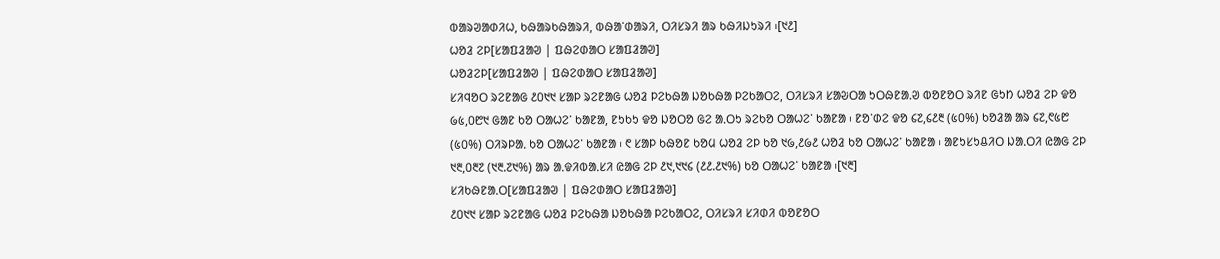ᱵᱟᱨᱣᱟᱰᱤᱦ, ᱠᱷᱟᱨᱠᱷᱟᱨᱤ, ᱵᱷᱟᱸᱰᱟᱨᱤ, ᱛᱤᱥᱨᱤ ᱟᱨ ᱠᱷᱤᱡᱩᱨᱤ ᱾[᱑᱒]
ᱦᱚᱲ ᱮᱞ[ᱥᱟᱯᱲᱟᱣ | ᱯᱷᱮᱰᱟᱛ ᱥᱟᱯᱲᱟᱣ]
ᱦᱚᱲᱮᱞ[ᱥᱟᱯᱲᱟᱣ | ᱯᱷᱮᱰᱟᱛ ᱥᱟᱯᱲᱟᱣ]
ᱥᱤᱧᱚᱛ ᱨᱮᱱᱟᱜ ᱒᱐᱑᱑ ᱥᱟᱞ ᱨᱮᱱᱟᱜ ᱦᱚᱲ ᱞᱮᱠᱷᱟ ᱡᱚᱠᱷᱟ ᱞᱮᱠᱟᱛᱮ, ᱛᱤᱥᱨᱤ ᱥᱟᱶᱛᱟ ᱩᱛᱷᱱᱟᱹᱣ ᱵᱚᱱᱚᱛ ᱨᱤᱱ ᱜᱩᱴ ᱦᱚᱲ ᱮᱞ ᱫᱚ ᱙᱕,᱐᱘᱑ ᱜᱟᱱ ᱠᱚ ᱛᱟᱦᱮᱸ ᱠᱟᱱᱟ, ᱱᱩᱠᱩ ᱫᱚ ᱡᱚᱛᱚ ᱜᱮ ᱟᱹᱛᱩ ᱨᱮᱠᱚ ᱛᱟᱦᱮᱸ ᱠᱟᱱᱟ ᱾ ᱱᱚᱸᱰᱮ ᱫᱚ ᱔᱗,᱔᱒᱓ (᱕᱐%) ᱠᱚᱲᱟ ᱟᱨ ᱔᱗,᱖᱕᱘ (᱕᱐%) ᱛᱤᱨᱞᱟᱹ ᱠᱚ ᱛᱟᱦᱮᱸ ᱠᱟᱱᱟ ᱾ ᱖ ᱥᱟᱞ ᱠᱷᱚᱱ ᱠᱚᱢ ᱦᱚᱲ ᱮᱞ ᱠᱚ ᱑᱙,᱒᱙᱒ ᱦᱚᱲ ᱠᱚ ᱛᱟᱦᱮᱸ ᱠᱟᱱᱟ ᱾ ᱟᱱᱩᱥᱩᱪᱤᱛ ᱡᱟᱹᱛᱤ ᱭᱟᱜ ᱮᱞ ᱑᱓,᱐᱓᱗ (᱑᱓.᱗᱑%) ᱟᱨ ᱟᱹᱫᱤᱵᱟᱹᱥᱤ ᱭᱟᱜ ᱮᱞ ᱒᱑,᱑᱑᱔ (᱒᱒.᱒᱑%) ᱠᱚ ᱛᱟᱦᱮᱸ ᱠᱟᱱᱟ ᱾[᱑᱓]
ᱥᱤᱠᱷᱱᱟᱹᱛ[ᱥᱟᱯᱲᱟᱣ | ᱯᱷᱮᱰᱟᱛ ᱥᱟᱯᱲᱟᱣ]
᱒᱐᱑᱑ ᱥᱟᱞ ᱨᱮᱱᱟᱜ ᱦᱚᱲ ᱞᱮᱠᱷᱟ ᱡᱚᱠᱷᱟ ᱞᱮᱠᱟᱛᱮ, ᱛᱤᱥᱨᱤ ᱥᱤᱰᱤ ᱵᱚᱱᱚᱛ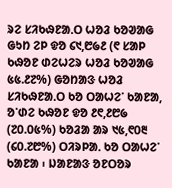ᱨᱮ ᱥᱤᱠᱷᱱᱟᱹᱛ ᱦᱚᱲ ᱠᱚᱣᱟᱜ ᱜᱩᱴ ᱮᱞ ᱫᱚ ᱔᱑,᱘᱙᱒ (᱖ ᱥᱟᱞ ᱠᱷᱚᱱ ᱰᱮᱦᱮᱨ ᱦᱚᱲ ᱠᱚᱣᱟᱜ ᱕᱕.᱒᱗%) ᱜᱚᱴᱟᱝ ᱦᱚᱲ ᱥᱤᱠᱷᱱᱟᱹᱛ ᱠᱚ ᱛᱟᱦᱮᱸ ᱠᱟᱱᱟ, ᱚᱸᱰᱮ ᱠᱷᱚᱱ ᱫᱚ ᱒᱖,᱒᱘᱙ (᱗᱐.᱐᱕%) ᱠᱚᱲᱟ ᱟᱨ ᱑᱕,᱖᱐᱓ (᱔᱐.᱗᱘%) ᱛᱤᱨᱞᱟᱹ ᱠᱚ ᱛᱟᱦᱮᱸ ᱠᱟᱱᱟ ᱾ ᱡᱟᱱᱟᱝ ᱚᱱᱛᱚᱨ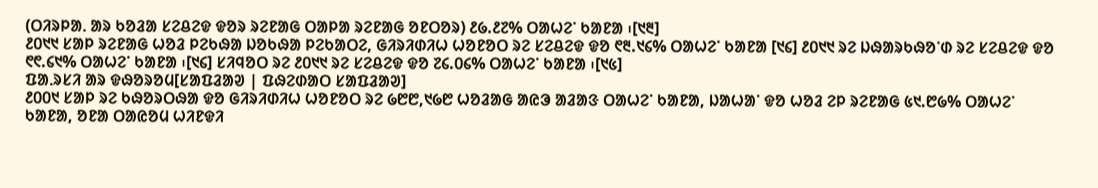(ᱛᱤᱨᱞᱟᱹ ᱟᱨ ᱠᱚᱲᱟ ᱥᱮᱪᱮᱫ ᱫᱚᱨ ᱨᱮᱱᱟᱜ ᱛᱟᱞᱟ ᱨᱮᱱᱟᱜ ᱚᱱᱛᱚᱨ) ᱒᱙.᱒᱗% ᱛᱟᱦᱮᱸ ᱠᱟᱱᱟ ᱾[᱑᱓]
᱒᱐᱑᱑ ᱥᱟᱞ ᱨᱮᱱᱟᱜ ᱦᱚᱲ ᱞᱮᱠᱷᱟ ᱡᱚᱠᱷᱟ ᱞᱮᱠᱟᱛᱮ, ᱜᱤᱨᱤᱰᱤᱦ ᱦᱚᱱᱚᱛ ᱨᱮ ᱥᱮᱪᱮᱫ ᱫᱚ ᱖᱓.᱑᱔% ᱛᱟᱦᱮᱸ ᱠᱟᱱᱟ [᱑᱔] ᱒᱐᱑᱑ ᱨᱮ ᱡᱷᱟᱨᱠᱷᱚᱸᱰ ᱨᱮ ᱥᱮᱪᱮᱫ ᱫᱚ ᱖᱖.᱔᱑% ᱛᱟᱦᱮᱸ ᱠᱟᱱᱟ ᱾[᱑᱔] ᱥᱤᱧᱚᱛ ᱨᱮ ᱒᱐᱑᱑ ᱨᱮ ᱥᱮᱪᱮᱫ ᱫᱚ ᱗᱔.᱐᱔% ᱛᱟᱦᱮᱸ ᱠᱟᱱᱟ ᱾[᱑᱕]
ᱯᱟᱹᱨᱥᱤ ᱟᱨ ᱫᱷᱚᱨᱚᱢ[ᱥᱟᱯᱲᱟᱣ | ᱯᱷᱮᱰᱟᱛ ᱥᱟᱯᱲᱟᱣ]
᱒᱐᱐᱑ ᱥᱟᱞ ᱨᱮ ᱠᱷᱚᱨᱛᱷᱟ ᱫᱚ ᱜᱤᱨᱤᱰᱤᱦ ᱦᱚᱱᱚᱛ ᱨᱮ ᱙᱘᱘,᱑᱙᱘ ᱦᱚᱲᱟᱜ ᱟᱭᱳ ᱟᱲᱟᱝ ᱛᱟᱦᱮᱸ ᱠᱟᱱᱟ, ᱡᱟᱦᱟᱸ ᱫᱚ ᱦᱚᱲ ᱮᱞ ᱨᱮᱱᱟᱜ ᱕᱑.᱘᱙% ᱛᱟᱦᱮᱸ ᱠᱟᱱᱟ, ᱚᱱᱟ ᱛᱟᱭᱚᱢ ᱦᱤᱱᱫᱤ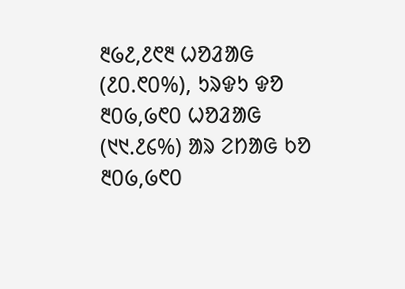᱓᱙᱒,᱒᱖᱓ ᱦᱚᱲᱟᱜ (᱒᱐.᱖᱐%), ᱩᱨᱫᱩ ᱫᱚ ᱓᱐᱙,᱙᱖᱐ ᱦᱚᱲᱟᱜ (᱑᱑.᱒᱔%) ᱟᱨ ᱮᱴᱟᱜ ᱠᱚ ᱓᱐᱙,᱙᱖᱐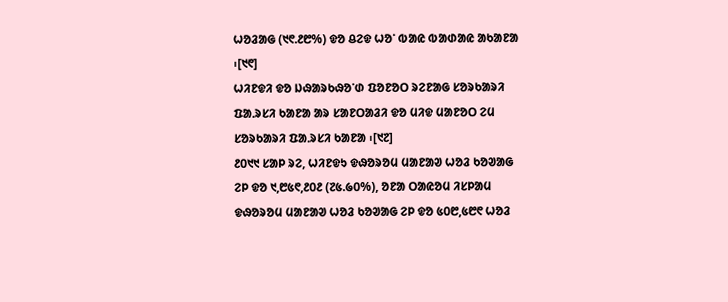ᱦᱚᱲᱟᱜ (᱑᱖.᱒᱘%) ᱫᱚ ᱪᱮᱫ ᱦᱚᱸ ᱵᱟᱭ ᱵᱟᱰᱟᱭ ᱟᱠᱟᱱᱟ ᱾[᱑᱖]
ᱦᱤᱱᱫᱤ ᱫᱚ ᱡᱷᱟᱨᱠᱷᱚᱸᱰ ᱯᱚᱱᱚᱛ ᱨᱮᱱᱟᱜ ᱥᱚᱨᱠᱟᱨᱤ ᱯᱟᱹᱨᱥᱤ ᱠᱟᱱᱟ ᱟᱨ ᱥᱟᱱᱛᱟᱲᱤ ᱫᱚ ᱢᱤᱫ ᱢᱟᱱᱚᱛ ᱮᱢ ᱥᱚᱨᱠᱟᱨᱤ ᱯᱟᱹᱨᱥᱤ ᱠᱟᱱᱟ ᱾[᱑᱗]
᱒᱐᱑᱑ ᱥᱟᱞ ᱨᱮ, ᱦᱤᱱᱫᱩ ᱫᱷᱚᱨᱚᱢ ᱢᱟᱱᱟᱣ ᱦᱚᱲ ᱠᱚᱣᱟᱜ ᱮᱞ ᱫᱚ ᱑,᱘᱕᱖,᱒᱐᱒ (᱗᱕.᱙᱐%), ᱚᱱᱟ ᱛᱟᱭᱚᱢ ᱤᱥᱞᱟᱢ ᱫᱷᱚᱨᱚᱢ ᱢᱟᱱᱟᱣ ᱦᱚᱲ ᱠᱚᱣᱟᱜ ᱮᱞ ᱫᱚ ᱕᱐᱘,᱕᱘᱖ ᱦᱚᱲ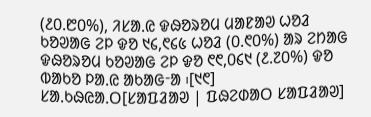(᱒᱐.᱘᱐%), ᱤᱥᱟᱹᱭ ᱫᱷᱚᱨᱚᱢ ᱢᱟᱱᱟᱣ ᱦᱚᱲ ᱠᱚᱣᱟᱜ ᱮᱞ ᱫᱚ ᱑᱔,᱖᱔᱕ ᱦᱚᱲ (᱐.᱖᱐%) ᱟᱨ ᱮᱴᱟᱜ ᱫᱷᱚᱨᱚᱢ ᱠᱚᱣᱟᱜ ᱮᱞ ᱫᱚ ᱖᱖,᱐᱔᱑ (᱒.᱗᱐%) ᱫᱚ ᱵᱟᱠᱚ ᱞᱟᱹᱭ ᱟᱠᱟᱜᱼᱟ ᱾[᱑᱖]
ᱥᱟᱹᱠᱷᱭᱟᱹᱛ[ᱥᱟᱯᱲᱟᱣ | ᱯᱷᱮᱰᱟᱛ ᱥᱟᱯᱲᱟᱣ]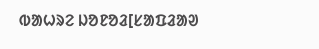ᱵᱟᱦᱨᱮ ᱡᱚᱱᱚᱲ[ᱥᱟᱯᱲᱟᱣ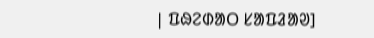| ᱯᱷᱮᱰᱟᱛ ᱥᱟᱯᱲᱟᱣ]